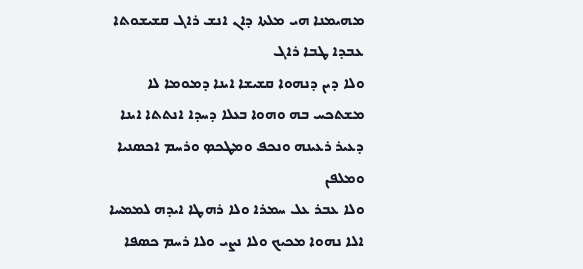ܡܗܝܡܢܐ ܗܝ ܡܠܬܐ ܕܐܢ ܐܢܫ ܪܐܓ ܩܫܝܫܘܬܐ ܥܒܕܐ ܛܒܐ ܪܐܓ
ܘܠܐ ܕܝܢ ܕܢܗܘܐ ܩܫܝܫܐ ܐܝܢܐ ܕܡܘܡܐ ܠܐ ܡܫܬܟܚ ܒܗ ܘܗܘܐ ܒܥܠܐ ܕܚܕܐ ܐܢܬܬܐ ܐܝܢܐ ܕܥܝܪ ܪܥܝܢܗ ܘܢܟܦ ܘܡܛܟܤ ܘܪܚܡ ܐܟܤܢܝܐ ܘܡܠܦܢ
ܘܠܐ ܥܒܪ ܥܠ ܚܡܪܐ ܘܠܐ ܪܗܛܐ ܐܝܕܗ ܠܡܡܚܐ ܐܠܐ ܢܗܘܐ ܡܟܝܟ ܘܠܐ ܢܨܝ ܘܠܐ ܪܚܡ ܟܤܦܐ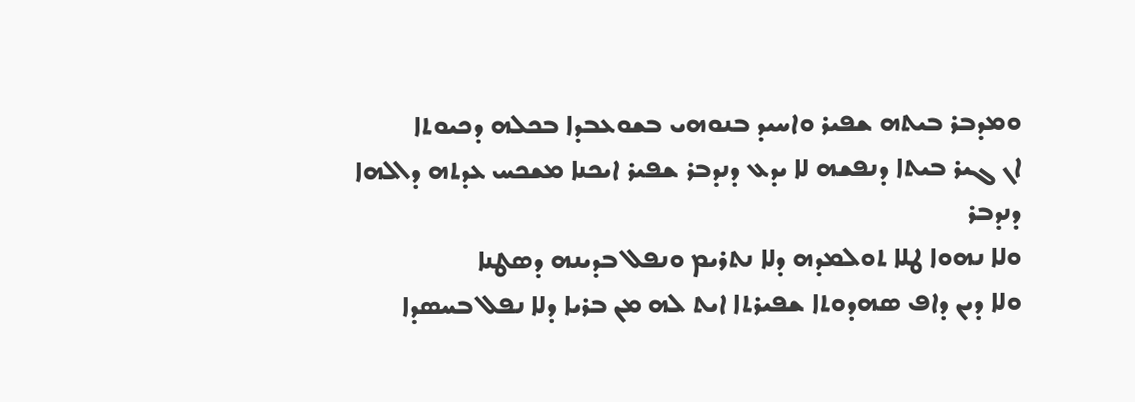ܘܡܕܒܪ ܒܝܬܗ ܫܦܝܪ ܘܐܚܝܕ ܒܢܘܗܝ ܒܫܘܥܒܕܐ ܒܟܠܗ ܕܟܝܘܬܐ
ܐܢ ܓܝܪ ܒܝܬܐ ܕܢܦܫܗ ܠܐ ܝܕܥ ܕܢܕܒܪ ܫܦܝܪ ܐܝܟܢܐ ܡܫܟܚ ܥܕܬܗ ܕܐܠܗܐ ܕܢܕܒܪ
ܘܠܐ ܢܗܘܐ ܛܠܐ ܬܘܠܡܕܗ ܕܠܐ ܢܬܪܝܡ ܘܢܦܠ ܒܕܝܢܗ ܕܤܛܢܐ
ܘܠܐ ܕܝܢ ܕܐܦ ܤܗܕܘܬܐ ܫܦܝܪܬܐ ܐܝܬ ܠܗ ܡܢ ܒܪܝܐ ܕܠܐ ܢܦܠ ܒܚܤܕܐ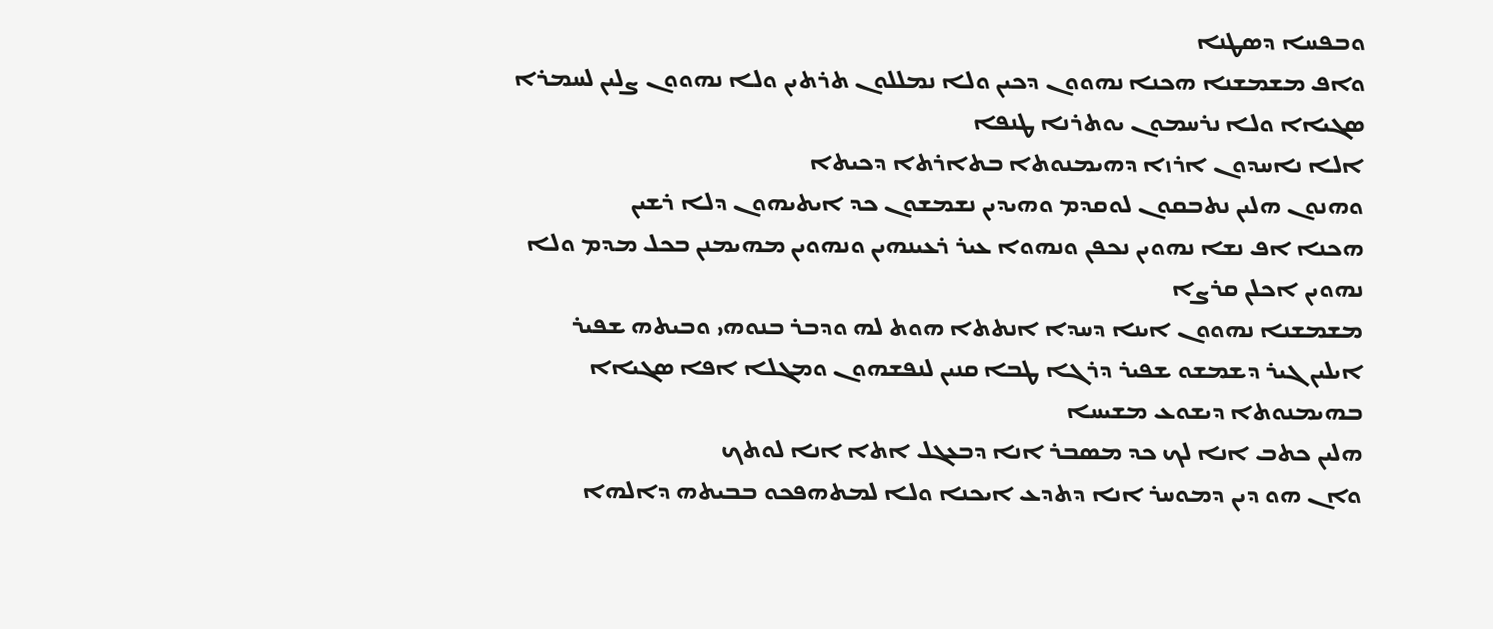ܘܒܦܚܐ ܕܤܛܢܐ
ܘܐܦ ܡܫܡܫܢܐ ܗܟܢܐ ܢܗܘܘܢ ܕܟܝܢ ܘܠܐ ܢܡܠܠܘܢ ܬܪܬܝܢ ܘܠܐ ܢܗܘܘܢ ܨܠܝܢ ܠܚܡܪܐ ܤܓܝܐܐ ܘܠܐ ܢܪܚܡܘܢ ܝܘܬܪܢܐ ܛܢܦܐ
ܐܠܐ ܢܐܚܕܘܢ ܐܪܙܐ ܕܗܝܡܢܘܬܐ ܒܬܐܪܬܐ ܕܟܝܬܐ
ܘܗܢܘܢ ܗܠܝܢ ܢܬܒܩܘܢ ܠܘܩܕܡ ܘܗܝܕܝܢ ܢܫܡܫܘܢ ܟܕ ܐܝܬܝܗܘܢ ܕܠܐ ܪܫܝܢ
ܗܟܢܐ ܐܦ ܢܫܐ ܢܗܘܝܢ ܢܟܦܢ ܘܢܗܘܐ ܥܝܪ ܪܥܝܢܗܝܢ ܘܢܗܘܝܢ ܡܗܝܡܢܢ ܒܟܠ ܡܕܡ ܘܠܐ ܢܗܘܝܢ ܐܟܠܢ ܩܪܨܐ
ܡܫܡܫܢܐ ܢܗܘܘܢ ܐܝܢܐ ܕܚܕܐ ܐܢܬܬܐ ܗܘܬ ܠܗ ܘܕܒܪ ܒܢܘܗܝ ܘܒܝܬܗ ܫܦܝܪ
ܐܝܠܝܢ ܓܝܪ ܕܫܡܫܘ ܫܦܝܪ ܕܪܓܐ ܛܒܐ ܩܢܝܢ ܠܢܦܫܗܘܢ ܘܡܓܠܐ ܐܦܐ ܤܓܝܐܐ ܒܗܝܡܢܘܬܐ ܕܝܫܘܥ ܡܫܝܚܐ
ܗܠܝܢ ܟܬܒ ܐܢܐ ܠܟ ܟܕ ܡܤܒܪ ܐܢܐ ܕܒܥܓܠ ܐܬܐ ܐܢܐ ܠܘܬܟ
ܘܐܢ ܗܘ ܕܝܢ ܕܡܘܚܪ ܐܢܐ ܕܬܕܥ ܐܝܟܢܐ ܘܠܐ ܠܡܬܗܦܟܘ ܒܒܝܬܗ ܕܐܠܗܐ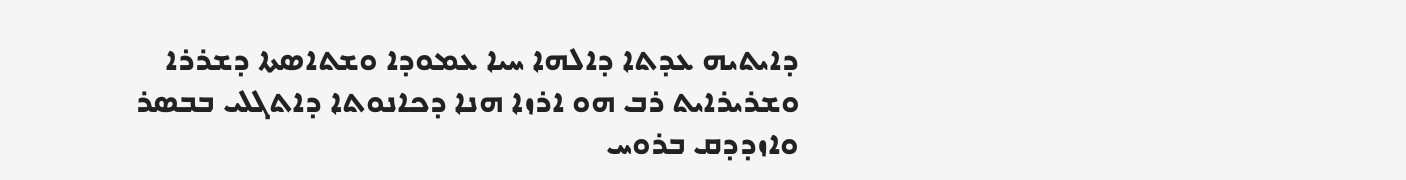ܕܐܝܬܝܗ ܥܕܬܐ ܕܐܠܗܐ ܚܝܐ ܥܡܘܕܐ ܘܫܬܐܤܬܐ ܕܫܪܪܐ
ܘܫܪܝܪܐܝܬ ܪܒ ܗܘ ܐܪܙܐ ܗܢܐ ܕܟܐܢܘܬܐ ܕܐܬܓܠܝ ܒܒܤܪ ܘܐܙܕܕܩ ܒܪܘܚ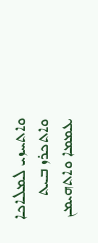ܘܐܬܚܙܝ ܠܡܠܐܟܐ ܘܐܬܟܪܙ ܒܝܬ ܥܡܡܐ ܘܐܬܗܝܡܢ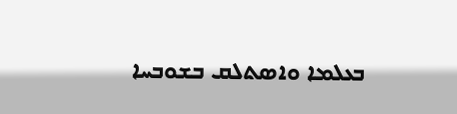ܒܥܠܡܐ ܘܐܤܬܠܩ ܒܫܘܒܚܐ